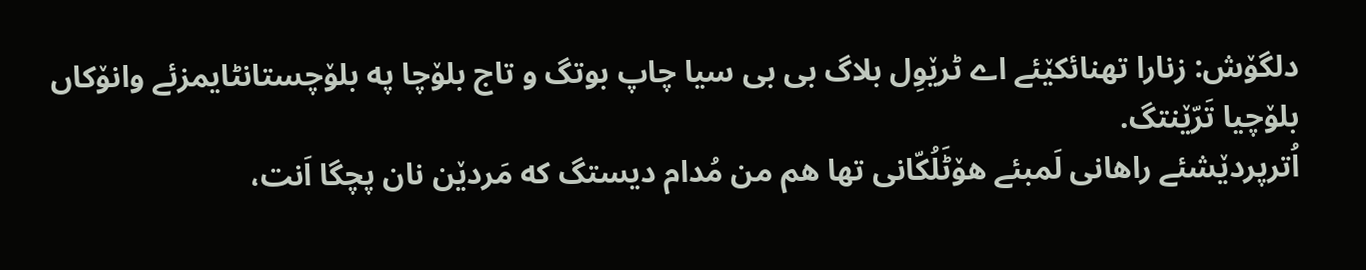دلگۆش: زنارا تهنائکێئے اے ٹرێوِل بلاگ بی بی سیا چاپ بوتگ و تاج بلۆچا په بلۆچستانٹایمزئے وانۆکاں بلۆچیا تَرّێنتگ.
اُترپردێشئے راهانی لَمبئے هۆٹَلُکّانی تها هم من مُدام دیستگ که مَردێن نان پچگا اَنت،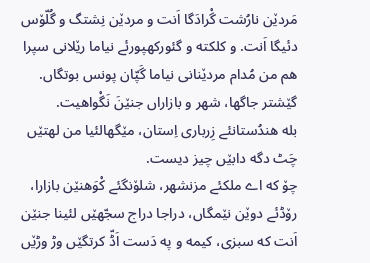مَردێن نارُشت گْرادَگا اَنت و مردێن نِشتگ و گُلّۆس دئیگا اَنت. و کلکته و گئورکهپورئے نیاما رێلانی سپرا هم من مُدام مردێنانی نیاما گَپّان پونس بوتگاں. گێشتر جاگها، شهر و بازاراں جنێنَ نَگْواهیت.
بله هندُستانئے زِرباری اِستان، مێگهالئیا من لهتێں چَٹ دگه دابێں چیز دیست.
چۆ که اے ملکئے مزنشهر، شلۆنگئے کْوَهنێن بازارا، رۆڈئے دوێن نێمگاں، دراجا دراج سجّهێں لئینا جنێن اَنت که سبزی، کیمه و په دَست اَڈّ کرتگێں وڑ وڑێں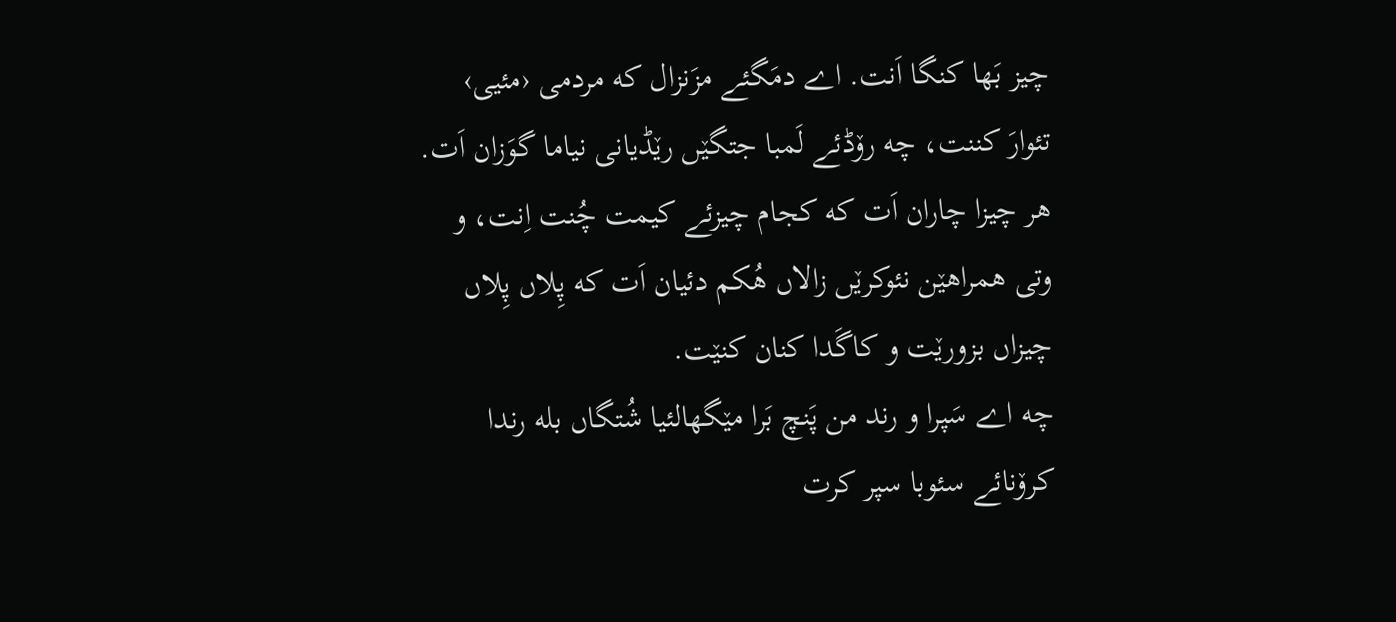چیز بَها کنگا اَنت. اے دمَگئے مزَنزال که مردمی ‹مئیی› تئوارَ کننت، چه رۆڈئے لَمبا جتگێں رێڈیانی نیاما گوَزان اَت. هر چیزا چاران اَت که کجام چیزئے کیمت چُنت اِنت، و وتی همراهێن نئوکرێں زالاں هُکم دئیان اَت که پِلاں پِلاں چیزاں بزورێت و کاگَدا کنان کنێت.
چه اے سَپرا و رند من پَنچ بَرا مێگهالئیا شُتگاں بله رندا کرۆنائے سئوبا سپر کرت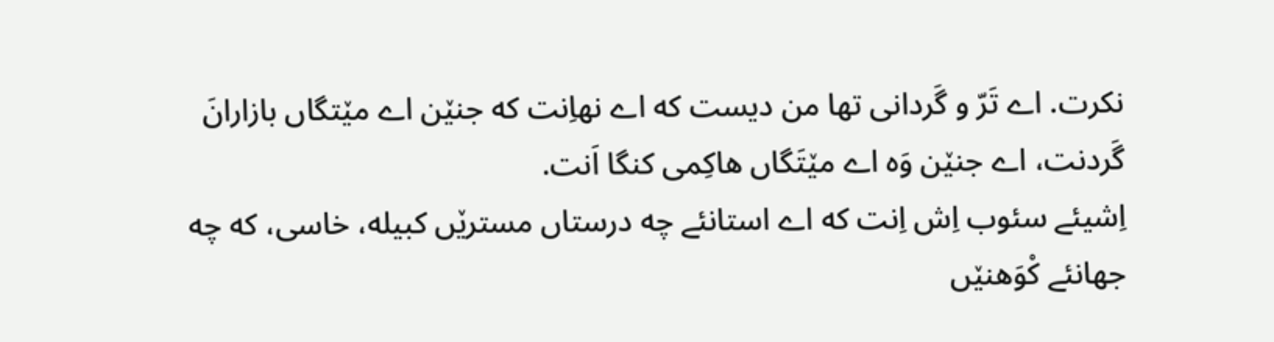نکرت. اے تَرّ و گَردانی تها من دیست که اے نهاِنت که جنێن اے مێتگاں بازارانَ گَردنت، اے جنێن وَه اے مێتَگاں هاکِمی کنگا اَنت.
اِشیئے سئوب اِش اِنت که اے استانئے چه درستاں مسترێں کبیله، خاسی، که چه جهانئے کْوَهنێں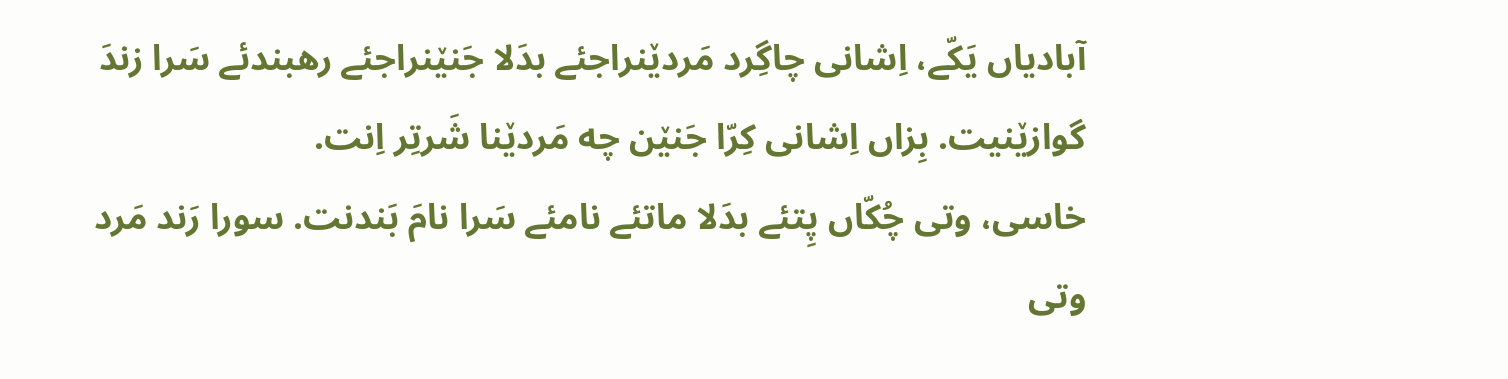آبادیاں یَکّے، اِشانی چاگِرد مَردێنراجئے بدَلا جَنێنراجئے رهبندئے سَرا زندَ گوازێنیت. بِزاں اِشانی کِرّا جَنێن چه مَردێنا شَرتِر اِنت.
خاسی، وتی چُکّاں پِتئے بدَلا ماتئے نامئے سَرا نامَ بَندنت. سورا رَند مَرد وتی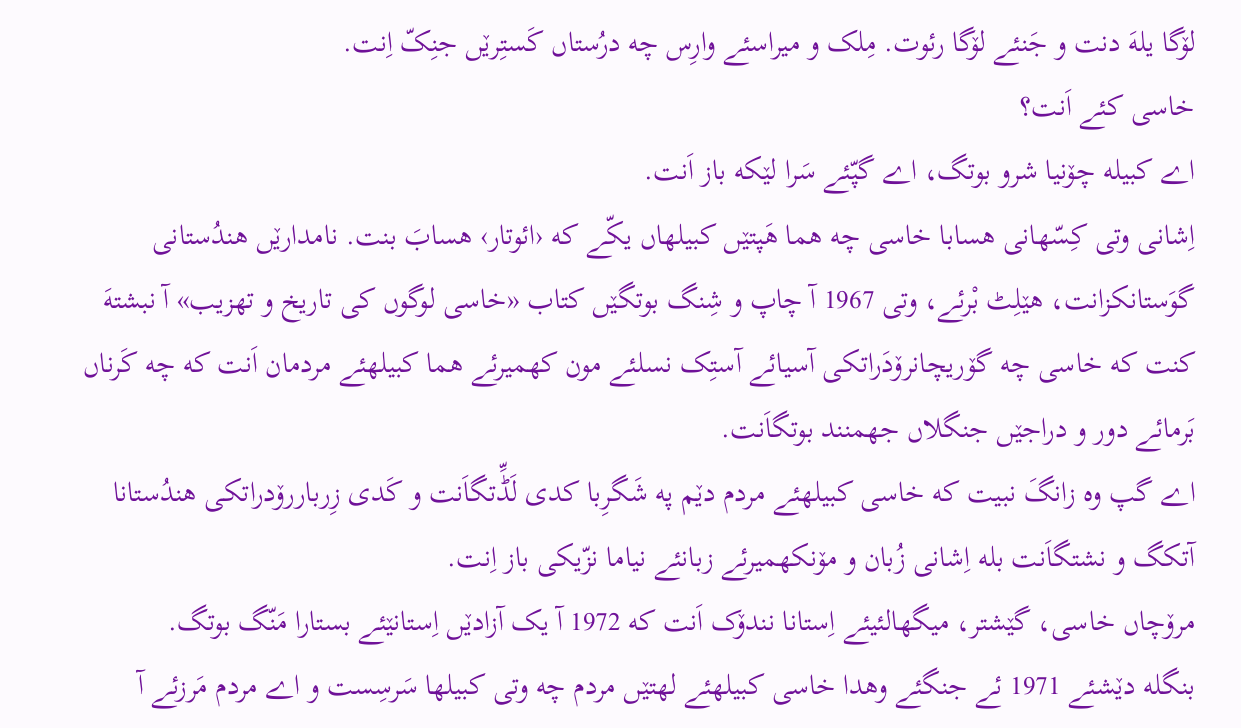لۆگا یلهَ دنت و جَنئے لۆگا رئوت. مِلک و میراسئے وارِس چه درُستاں کَستِرێں جنِکّ اِنت.
خاسی کئے اَنت؟
اے کبیله چۆنیا شرو بوتگ، اے گپّئے سَرا لێکه باز اَنت.
اِشانی وتی کِسّهانی هسابا خاسی چه هما هَپتێں کبیلهاں یکّے که ‹ائوتار› هسابَ بنت. نامدارێں هندُستانی گوَستانکزانت، هێلِٹ بْرئے، وتی 1967 آ چاپ و شِنگ بوتگێں کتاب «خاسی لوگوں کی تاریخ و تهزیب» آ نبشتهَ کنت که خاسی چه گۆریچانرۆدَراتکی آسیائے آستِک نسلئے مون کهمیرئے هما کبیلهئے مردمان اَنت که چه کَرناں بَرمائے دور و دراجێں جنگلاں جهمنند بوتگاَنت.
اے گپ وه زانگَ نبیت که خاسی کبیلهئے مردم دێم په شَگرِبا کدی لَڈِّتگاَنت و کَدی زِرباررۆدراتکی هندُستانا آتکگ و نشتگاَنت بله اِشانی زُبان و مۆنکهمیرئے زبانئے نیاما نزّیکی باز اِنت.
مرۆچاں خاسی، گێشتر، میگهالئیئے اِستانا نندۆک اَنت که 1972 آ یک آزادێں اِستانێئے بستارا مَنّگ بوتگ.
بنگله دێشئے 1971 ئے جنگئے وهدا خاسی کبیلهئے لهتێں مردم چه وتی کبیلها سَرسِست و اے مردم مَرزئے آ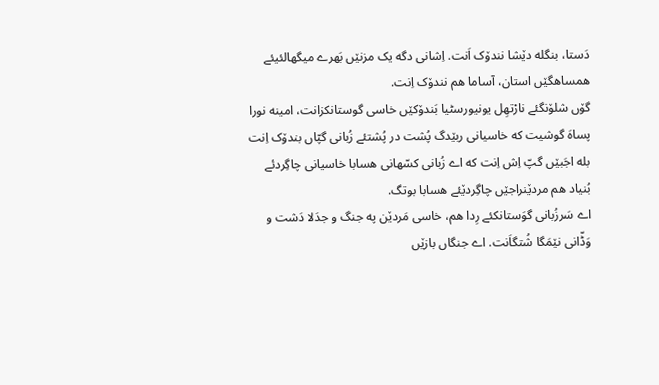دَستا، بنگله دێشا نندۆک اَنت. اِشانی دگه یک مزنێں بَهرے میگهالئیئے همساهگێں استان، آساما هم نندۆک اِنت.
گۆں شلۆنگئے نارْتهِل یونیورسٹیا بَندۆکێں خاسی گوستانکزانت، امینه نورا پساهَ گوشیت که خاسیانی ربێدگ پُشت در پُشتئے زُبانی گپّاں بندۆک اِنت بله اجَبێں گپّ اِش اِنت که اے زُبانی کسّهانی هسابا خاسیانی چاگِردئے بُنیاد هم مردێنراجێں چاگِردێئے هسابا بوتگ.
اے سَرزُبانی گوَستانکئے رِدا هم، خاسی مَردێن په جنگ و جدَلا دَشت و وَڈّانی نێمَگا شُتگاَنت. اے جنگاں بازێں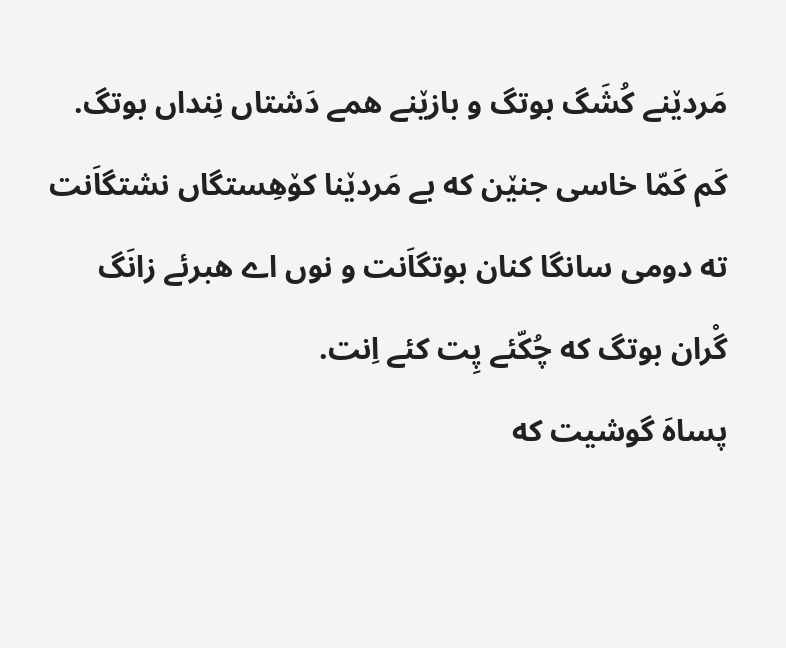مَردێنے کُشَگ بوتگ و بازێنے همے دَشتاں نِنداں بوتگ. کَم کَمّا خاسی جنێن که بے مَردێنا کۆهِستگاں نشتگاَنت ته دومی سانگا کنان بوتگاَنت و نوں اے هبرئے زانَگ گْران بوتگ که چُکّئے پِت کئے اِنت.
پساهَ گوشیت که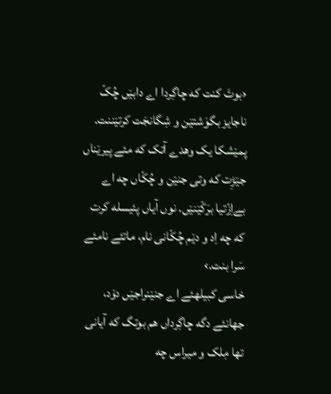‹بوتَ کنت که چاگِردا اے دابێں چُکّ ناجایز بگوَشتێن و شِگانجَت کرتێننت. پمێشکا یک وهدے آتک که مئے پیرێناں جێڑِت که وتی جنێن و چُکّاں چه اے بےاِزّتیا برَکّێنێں. نوں آیاں پئیسله کرت که چه اِد و دێم چُکّانی نام، ماتئے نامئے سَرا بنت.›
خاسی کبیلهئے اے جنێنراجێں دۆد، جهانئے دگه چاگِرداں هم بوتگ که آیانی تها مِلک و میراس چه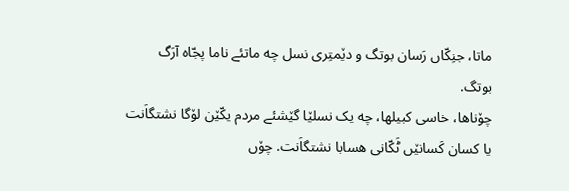ماتا، جنِکّاں رَسان بوتگ و دێمتِری نسل چه ماتئے ناما پجّاه آرَگ بوتگ.
چۆناها، خاسی کبیلها، چه یک نسلێا گێشئے مردم یکّێن لۆگا نشتگاَنت یا کسان کَسانێں ٹَکّانی هسابا نشتگاَنت. چۆں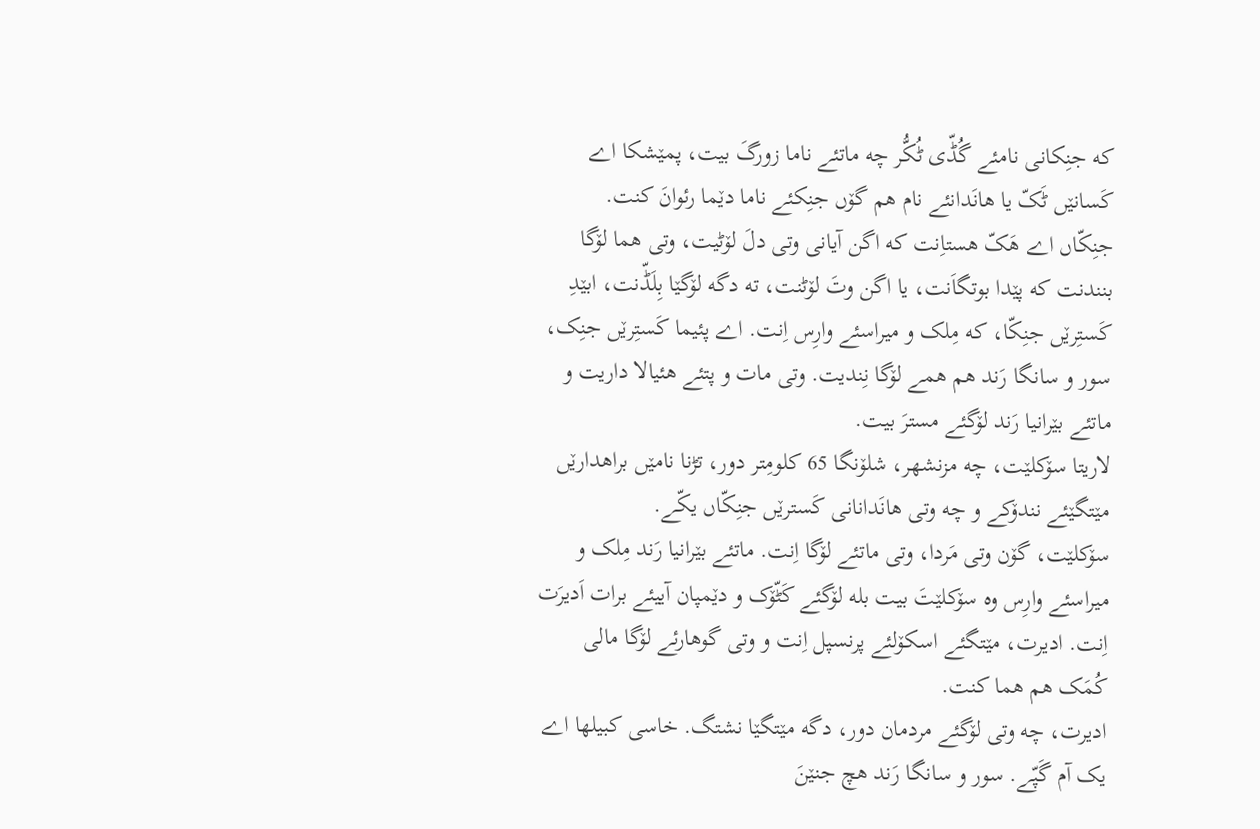که جنِکانی نامئے گُڈّی ٹُکُّر چه ماتئے ناما زورگَ بیت، پمێشکا اے کَسانێں ٹَکّ یا هانَدانئے نام هم گۆں جنِکئے ناما دێما رئوانَ کنت.
جنِکّاں اے هَکّ هستاِنت که اگن آیانی وتی دلَ لۆٹیت، وتی هما لۆگا بنندنت که پێدا بوتگاَنت، یا اگن وتَ لۆٹنت، ته دگه لۆگێا بِلَڈّنت، ابێدِ کَستِرێں جنِکّا، که مِلک و میراسئے وارِس اِنت. اے پئیما کَستِرێں جنِک، سور و سانگا رَند هم همے لۆگا نِندیت. وتی مات و پتئے هئیالا داریت و ماتئے بێرانیا رَند لۆگئے مسترَ بیت.
لاریتا سۆکلێت، چه مزنشهر، شلۆنگا 65 کلومِتر دور، تڑنا نامێں براهدارێں مێتگێئے نندۆکے و چه وتی هانَدانانی کَسترێں جنِکّاں یکّے.
سۆکلێت، گۆن وتی مَردا، وتی ماتئے لۆگا اِنت. ماتئے بێرانیا رَند مِلک و میراسئے وارِس وه سۆکلێتَ بیت بله لۆگئے کَٹّۆک و دێمپان آییئے برات اَدیرَت اِنت. ادیرت، مێتگئے اسکۆلئے پرنسپل اِنت و وتی گوهارئے لۆگا مالی کُمَک هم هما کنت.
ادیرت، چه وتی لۆگئے مردمان دور، دگه مێتگێا نشتگ. خاسی کبیلها اے یک آم گَپّے. سور و سانگا رَند هچ جنێنَ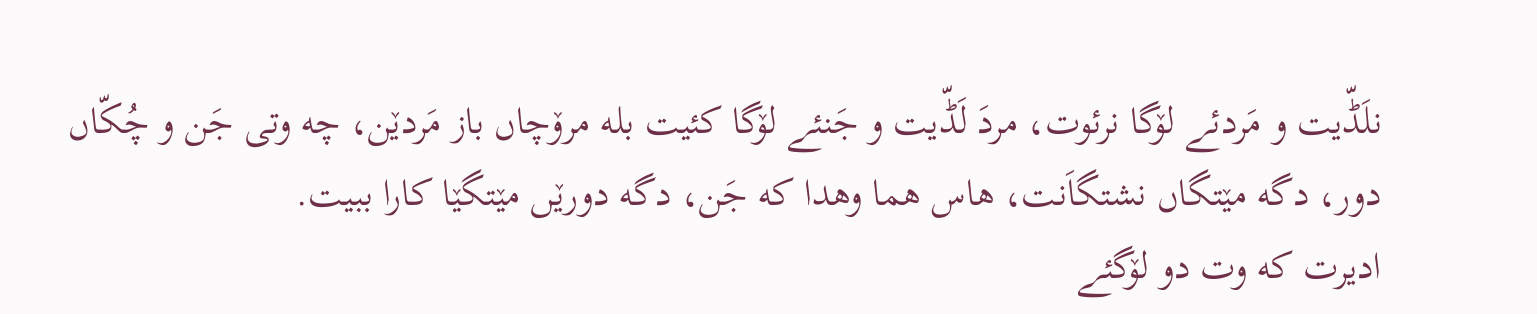نلَڈّیت و مَردئے لۆگا نرئوت، مردَ لَڈّیت و جَنئے لۆگا کئیت بله مرۆچاں باز مَردێن، چه وتی جَن و چُکّاں دور، دگه مێتگاں نشتگاَنت، هاس هما وهدا که جَن، دگه دورێں مێتگێا کارا ببیت.
ادیرت که وت دو لۆگئے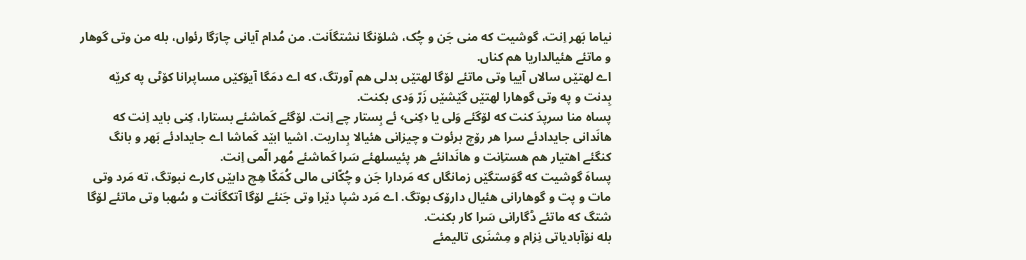نیاما بَهر اِنت، گوشیت که منی جَن و چُک، شلۆنگا نشتگاَنت. من مُدام آیانی چارَگا رئواں، بله من وتی گوهار و ماتئے هئیالداریا هم کناں.
اے لهتێں سالاں آییا وتی ماتئے لۆگا لهتێں بدلی هم آورتگ، که اے دمَگا آیۆکێں مساپرانا کۆٹی په کرێه بِدنت و په وتی گوهارا لهتێں گێشێں زَرّ وَدی بکنت.
پساه منا سرپدَ کنت که لۆگئے وَلی یا ‹کِنی› ئے بِستار چے اِنت. لۆگئے کَماشئے بستارا، کِنی باید اِنت که هانَدانی جایدادئے سرا هر رۆچ برئوت و چیزانی هئیالا بِداریت. اشیا ابێد کَماشا اے جایدادئے بَهر و بانگ کنگئے اهتیار هم هستاِنت و هانَدانئے هر پئیسلهئے سَرا کَماشئے مُهر الّمی اِنت.
پساهَ گوشیت که گوَستگێں زمانگاں که مَردارا جَن و چُکّانی مالی کُمَکّا هِچ دابێں کارے نبوتگ، ته مَرد وتی مات و پت و گوهارانی هئیال دارۆک بوتگ. اے مَرد شپا دێرا وتی جَنئے لۆگا آتکگاَنت و سُهبا وتی ماتئے لۆگا شتگ که ماتئے ڈگارانی سَرا کار بکنت.
بله نۆآبادیاتی نِزام و مِشنَری تالیمئے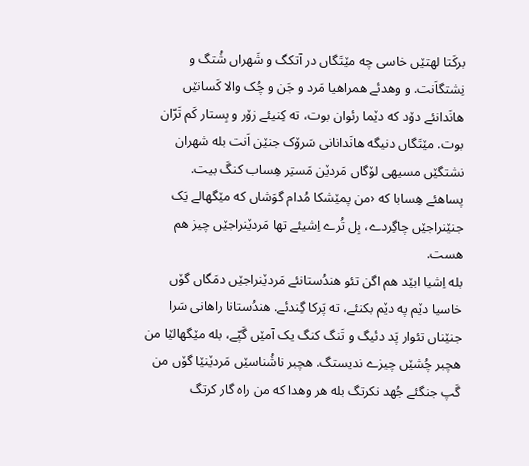برکَتا لهتێں خاسی چه مێتَگاں در آتکگ و شَهراں شُتگ و نِشتگاَنت. و وهدئے همراهیا مَرد و جَن و چُک والا کَسانێں هانَدانئے دۆد که دێما رئوان بوت، ته کِنیئے زۆر و بِستار کَم تَرّان بوت. مێتَگاں دنیگه هانَدانانی سَرۆک جنێن اَنت بله شهران نشتگێں مسیهی لۆگاں مَردێن مَستِر هِساب کنگَ بیت.
پساهئے هِسابا که ‹من پمێشکا مُدام گوَشاں که مێگهالے یَک جنێنراجێں چاگِردے، بِل تُرے اِشیئے تها مَردێنراجێں چیز هم هست.
بله اِشیا ابێد هم اگن تئو هندُستانئے مَردێنراجێں دمَگاں گۆں خاسیا دێم په دێم بکنئے، ته پَرکا گِندئے. هندُستانا راهانی سَرا جنێناں تئوار پَد دئیگ و تَنگ کنگ یک آمێں گَپّے، بله مێگهالێا من هچبر چُشێں چیزے ندیستگ. هچبر ناشُناسێں مَردێنێا گۆں من گَپ جنگئے جُهد نکرتگ بله هر وهدا که من راه گار کرتگ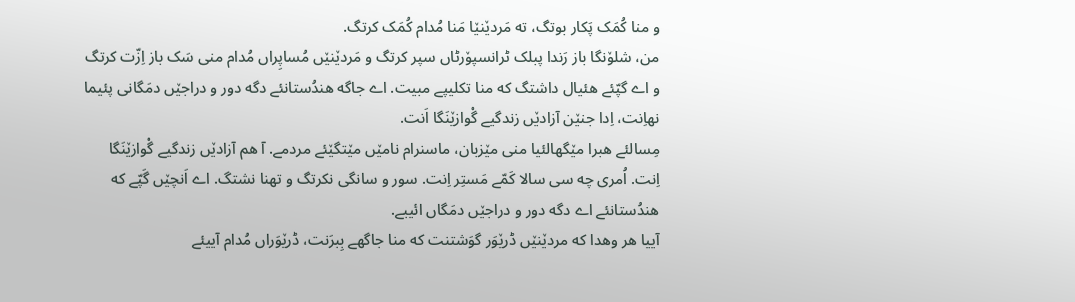و منا کُمَک پَکار بوتگ، ته مَردێنێا مَنا مُدام کُمَک کرتگ.
من، شلۆنگا باز رَندا پبلک ٹرانسپۆرٹاں سپر کرتگ و مَردێنێں مُساپِراں مُدام منی سَک باز اِزّت کرتگ و اے گپّئے هئیال داشتگ که منا تکلیپے مبیت. اے جاگه هندُستانئے دگه دور و دراجێں دمَگانی پئیما نهاِنت، اِدا جنێن آزادێں زندگیے گْوازێنَگا اَنت.
مِسالئے هبرا مێگهالئیا منی مێزبان، ماسنرام نامێں مێتگێئے مردمے. آ هم آزادێں زندگیے گْوازێنَگا اِنت. اُمری چه سی سالا کَمّے مَستِر اِنت. سور و سانگی نکرتگ و تهنا نشتگ. اے اَنچێں گَپّے که هندُستانئے اے دگه دور و دراجێں دمَگاں ائیبے.
آییا هر وهدا که مردێنێں ڈرێوَر گوَشتنت که منا جاگهے بِبرَنت، ڈرێوَراں مُدام آییئے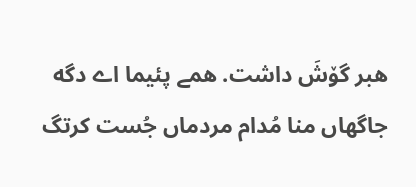هبر گۆشَ داشت. همے پئیما اے دگه جاگهاں منا مُدام مردماں جُست کرتگ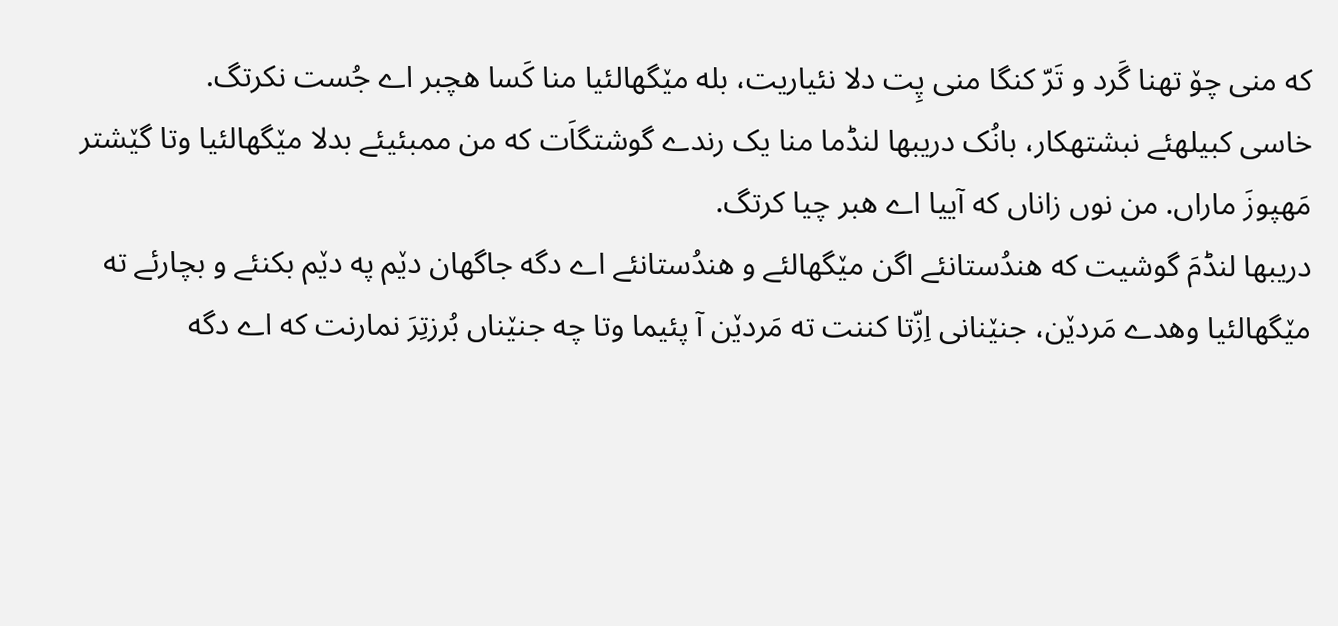که منی چۆ تهنا گَرد و تَرّ کنگا منی پِت دلا نئیاریت، بله مێگهالئیا منا کَسا هچبر اے جُست نکرتگ.
خاسی کبیلهئے نبشتهکار، بانُک دریبها لنڈما منا یک رندے گوشتگاَت که من ممبئیئے بدلا مێگهالئیا وتا گێشتر مَهپوزَ ماراں. من نوں زاناں که آییا اے هبر چیا کرتگ.
دریبها لنڈمَ گوشیت که هندُستانئے اگن مێگهالئے و هندُستانئے اے دگه جاگهان دێم په دێم بکنئے و بچارئے ته مێگهالئیا وهدے مَردێن، جنێنانی اِزّتا کننت ته مَردێن آ پئیما وتا چه جنێناں بُرزتِرَ نمارنت که اے دگه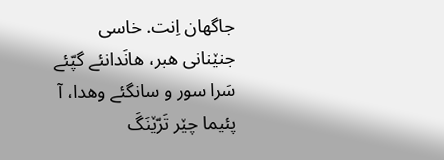جاگهان اِنت. خاسی جنێنانی هبر، هانَدانئے گپّئے سَرا سور و سانگئے وهدا، آ پئیما چێر تَرّێنَگَ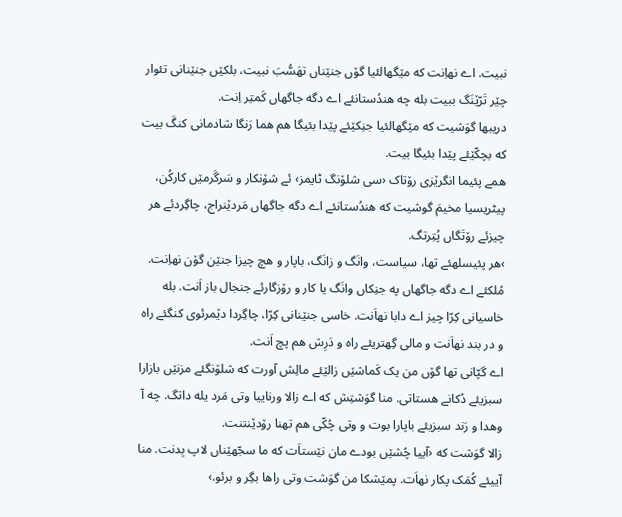نبیت. اے نهاِنت که مێگهالئیا گۆں جنێناں تهَسُّبَ نبیت، بلکێں جنێنانی تئوار چێر تَرّێنَگ ببیت بله چه هندُستانئے اے دگه جاگهاں کَمتِر اِنت.
دریبها گوَشیت که مێگهالئیا جنِکێئے پێدا بئیگا هم هما رَنگا شادمانی کنگَ بیت که بچکّێئے پێدا بئیگا بیت.
همے پئیما انگرێزی رۆتاک ‹سی شلۆنگ ٹایمز› ئے شۆنکار و سَرگَرمێں کارکُن، پیٹریسیا مخیمَ گوشیت که هندُستانئے اے دگه جاگهاں مَردێنراج، چاگِردئے هر چیزئے رۆتَگاں پُتِرتگ.
›هر پئیسلهئے تها، سیاست، وانَگ و زانَگ، باپار و هچ چیزا جنێن گۆن نهاِنت. مُلکئے اے دگه جاگهاں په جنِکاں وانَگ یا کار و رۆزگارئے جنجال باز اَنت. بله خاسیانی کِرّا چیز اے دابا نهاَنت. خاسی جنێنانی کِرّا، چاگِردا دێمرئوی کنگئے راه و در بند نهاَنت و مالی گِهتریئے راه و دَرِش هم پچ اَنت.
اے گپّانی تها گۆں من یک کَماشێں زالێئے مالِش آورت که شلۆنگئے مزنێں بازارا سبزیئے دُکانے هستاتی. منا گوَشتِش که اے زالا ورناییا وتی مَرد یله داتگ. چه آ وهدا و رَند سبزیئے باپارا بوت و وتی چُکّی هم تهنا رۆدێنتنت.
زالا گوَشت که ‹آییا چُشێں بودے مان نێستاَت که ما سجّهێناں لاپ بِدنت. منا آییئے کُمَک پکار نهاَت. پمێشکا من گوَشت وتی راها بگِر و برئو.›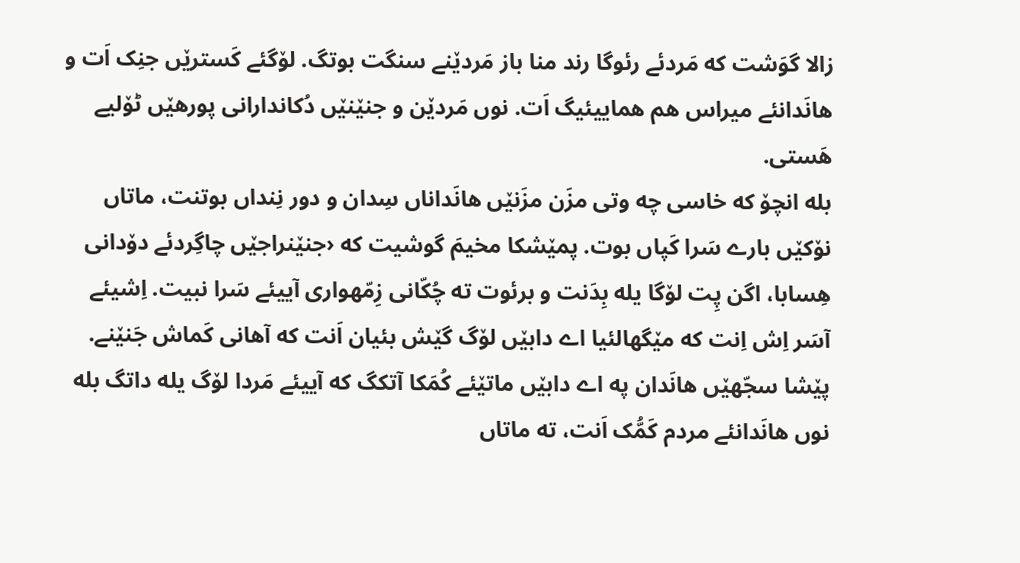زالا گوَشت که مَردئے رئوگا رند منا باز مَردێنے سنگت بوتگ. لۆگئے کَسترێں جنِک اَت و هانَدانئے میراس هم هماییئیگ اَت. نوں مَردێن و جنێنێں دُکاندارانی پورهێں ٹۆلیے هَستی.
بله انچۆ که خاسی چه وتی مزَن مزَنێں هانَداناں سِدان و دور نِنداں بوتنت، ماتاں نۆکێں بارے سَرا کَپاں بوت. پمێشکا مخیمَ گوشیت که ‹جنێنراجێں چاگِردئے دۆدانی هِسابا، اگن پِت لۆگا یله بِدَنت و برئوت ته چُکّانی زِمّهواری آییئے سَرا نبیت. اِشیئے آسَر اِش اِنت که مێگهالئیا اے دابێں لۆگ گێش بئیان اَنت که آهانی کَماش جَنێنے. پێشا سجّهێں هانَدان په اے دابێں ماتێئے کُمَکا آتکگ که آییئے مَردا لۆگ یله داتگ بله نوں هانَدانئے مردم کَمُّک اَنت، ته ماتاں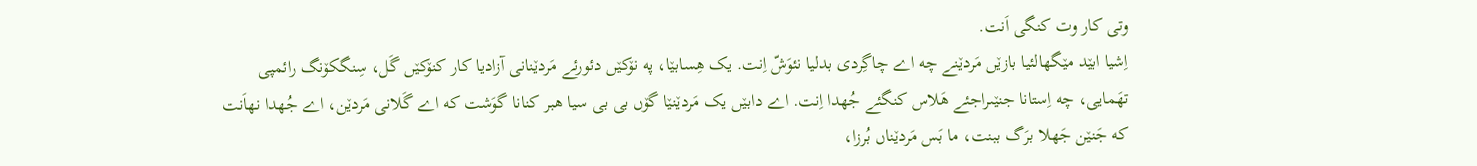وتی کار وت کنگی اَنت.
اِشیا ابێد مێگهالئیا بازێں مَردێنے چه اے چاگِردی بدلیا نئوَشّ اِنت. یک هِسابێا، په نۆکێں دئورئے مَردێنانی آزادیا کار کنۆکێں گَل، سِنگکۆنگ رائمپی تهَمایی، چه اِستانا جنێںراجئے هَلاس کنگئے جُهدا اِنت. اے دابێں یک مَردێنێا گۆں بی بی سیا هبر کنانا گوَشت که اے گَلانی مَردێن، اے جُهدا نهاَنت که جَنێن جَهلا برَگ ببنت، ما بَس مَردێناں بُرزا،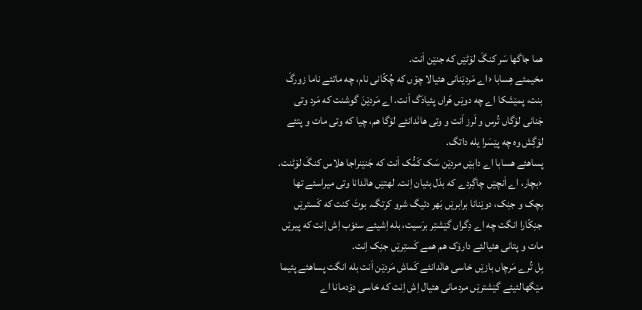هما جاگها سَر کنگَ لۆٹێں که جنێن اَنت.
مخیمئے هِسابا ‹اے مَردێنانی هئیالا چۆں که چُکّانی نام، چه ماتئے ناما زورگَ بنت، پمێشکا اے چه دوێں هَراں پئیادَگ اَنت. اے مَردێنَ گوشنت که مَرد وتی جَنانی لۆگاں تُرس و لَرز اَنت و وتی هانَدانئے لۆگا هم، چیا که وتی مات و پتئے لۆگِش وه چه پێسَرا یله داتگ.
پساهئے هسابا اے دابێں مردێن سَک کَمُّک اَنت که جَنێنراجا هلاس کنگَ لۆٹنت. ‹بچار، اے اَنچێں چاگِردے که بدَل بئیان اِنت. لهتێں هانَدانا وتی میراسئے تها بچک و جنِک، دوێنانا برابرێں بَهر دئیگ شرو کرتگ. بوتَ کنت که کَسترێں جنِکّارا انگت چه اے دِگراں گێشتِر برَسیت، بله اِشیئے سئوَب اِش اِنت که پیرێں مات و پتانی هئیالئے دارۆک هم همے کَستِرێں جنِک اِنت.
بِل تُرے مَرچاں بازێں خاسی هانَدانئے کَماش مَردێن اَنت بله انگت پساهئے پئیما مێگهالئیئے گێشترێں مردمانی هئیال اِش اِنت که خاسی دۆدمانا اے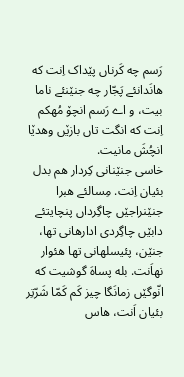رَسم چه کَرناں پێداک اِنت که هانَدانئے پَجّار چه جنێنئے ناما بیت، و اے رَسم انچۆ مُهکم اِنت که انگت تاں بازێں وهدێا انچُشَ مانیت.
خاسی جنێنانی کِردار هم بدل بئیان اِنت. مِسالئے هبرا جنێنراجێں چاگِرداں پنچایتئے دابێں چاگِردی ادارهانی تها، جنێن، پئیسلهانی تها هئوار نهاَنت. بله پساهَ گوشیت که انّوگێں زمانَگا چیز کَم کَمّا شَرّتِر بئیان اَنت، هاس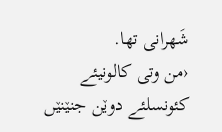شَهرانی تها.
‹من وتی کالونیئے کئونسلئے دوێن جنێنێں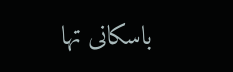باسکانی تها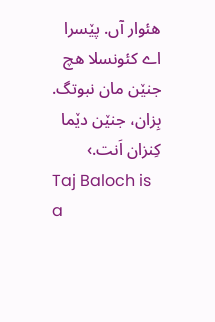هئوار آں. پێسرا اے کئونسلا هچ جنێن مان نبوتگ. بِزان، جنێن دێما کِنزان اَنت.›
Taj Baloch is a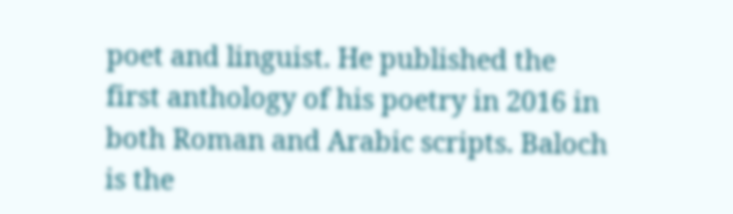poet and linguist. He published the first anthology of his poetry in 2016 in both Roman and Arabic scripts. Baloch is the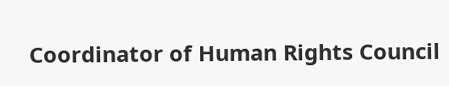Coordinator of Human Rights Council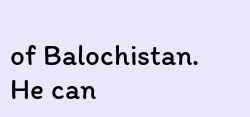of Balochistan.
He can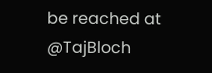be reached at @TajBloch